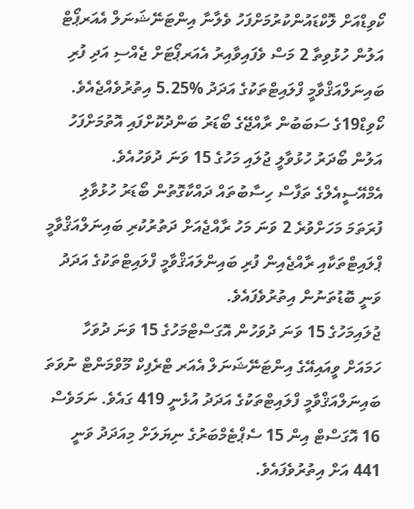ކޯވިޑްއަށް ލޮކްޑައުންކުރުމަށްފަހު ވެލާނާ އިންޓަނޭޝަނަލް އެއަރޕޯޓް އަލުން ހުޅުވިތާ 2 މަސް ވެފައިވާއިރު އެއަރޕޯޓަށް ޖެއްސި އަދި ފުރި ބައިނަލްއަޤްވާމީ ފްލައިޓްތަކުގެ އަދަދު %5.25 އިތުރުވެއްޖެއެވެ.
ކޯވިޑް19ގެ ސަބަބުން ރާއްޖޭގެ ބޯޑަރު ބަންދުކޮށްފައި އޮތުމަށްފަހު އަލުން ބޯދަރު ހުޅުވާލީ ޖުލައި މަހުގެ 15 ވަނަ ދުވަހުއެވެ. އެމްއޭސީއެލްގެ ތަފާސް ހިސާބުތައް ދައްކާގޮތުން ބޯޑަރު ހުޅުވާލި ފުރަތަމަ މަހަށްވުރެ 2 ވަނަ މަހު ރާއްޖެއަށް ދަތުރުކުރި ބައިނަލްއަޤްވާމީ ޕްލައިޓްތަކާއި ރާއްޖެއިން ފުރި ބައިންލައަޤްވާމީ ފްލައިޓްތަކުގެ އަދަދު ވަނީ ބޮޑުތަނުން އިތުރުވެފައެވެ.
ޖުލައިމަހުގެ 15 ވަނަ ދުވަހުން އޮގަސްޓްމަހުގެ 15 ވަނަ ދުވަހާ ހަމައަށް ވީއައިއޭގެ އިންޓަނޭޝަނަލް އެއަރ ޓްރެފިކް މޫވްމަންޓް ނުވަތަ ބައިނަލްއަޤްވާމީ ފްލައިޓްތަކުގެ އަދަދު އުޅެނީ 419 ގައެވެ. ނަމަވެސް 16 އޮގަސްޓް އިން 15 ސެޕްޓެމްބަރުގެ ނިޔަލަށް މިއަދަދު ވަނީ 441 އަށް އިތުރުވެފައެވެ.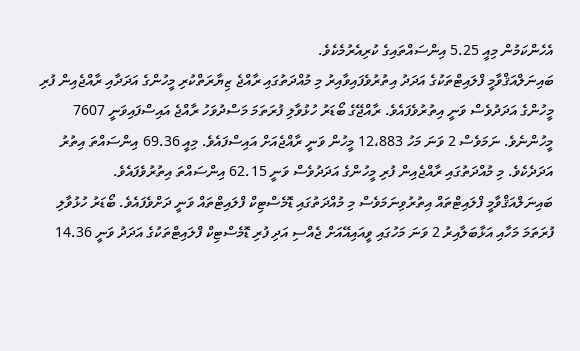އެހެންކަމުން މިއީ 5.25 އިންސައްތައިގެ ކުރިއެރުމެކެވެ.
ބައިނަލްއަޤްވާމީ ފްލައިޓްތަކުގެ އަދަދު އިތުރުވެފައިވާއިރު މި މުއްދަތުގައި ރާއްޖެ ޒިޔާރަތްކުރި މީހުންގެ އަދަދާއި ރާއްޖެއިން ފުރި މީހުންގެ އަދަދުވެސް ވަނީ އިތުރުވެފައެވެ. ރާއްޖޭގެ ބޯޑަރު ހުޅުވާލި ފުރަތަމަ މަސްދުވަހު ރާއްޖެ އައިސްފައިވަނީ 7607 މީހުންނެވެ. ނަމަވެސް 2 ވަނަ މަހު 12،883 މީހުން ވަނީ ރާއްޖެއަށް އައިސްފައެވެ. މިއީ 69.36 އިންސައްތަ އިތުރު އަދަދެކެވެ. މި މުއްދަތުގައި ރާއްޖެއިން ފުރި މީހުންގެ އަދަދުވެސް ވަނީ 62.15 އިންސައްތަ އިތުރުވެފައެވެ.
ބައިނަލްއަޤްވާމީ ފްލައިޓްތައް އިތުރުވިނަމަވެސް މި މުއްދަތުގައި ޑޮމެސްޓިކް ފްލައިޓްތައް ވަނީ ދަށްވެފައެވެ. ބޯޑަރު ހުޅުވާލި ފުރަތަމަ މަހާއި އަޅާބަލާއިރު 2 ވަނަ މަހުގައި ވީއައިއޭއަށް ޖެއްސި އަދި ފުރި ޑޮމެސްޓިކް ފްލައިޓްތަކުގެ އަދަދު ވަނީ 14.36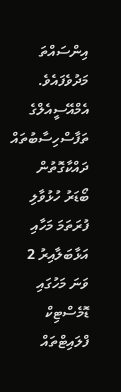އިންސައްތަ މަދުވެފައެވެ.
އެމްއޭސީއެލްގެ ތަފާސްހިސާބުތައް ދައްކާގޮތުން ބޯޑަރު ހުޅުވާލި ފުރަތަމަ މަހާއި އަޅާބަލާއިރު 2 ވަނަ މަހުގައި ޑޮމެސްޓިކް ފްލައިޓްތައް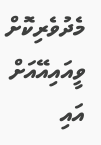މެދުވެރިކޮށް ވީއައިއޭއަށް އައި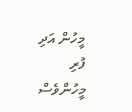މީހުން އަދި ފުރި މީހުންވެސް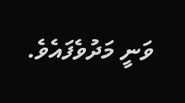ވަނީ މަދުވެފައެވެ.